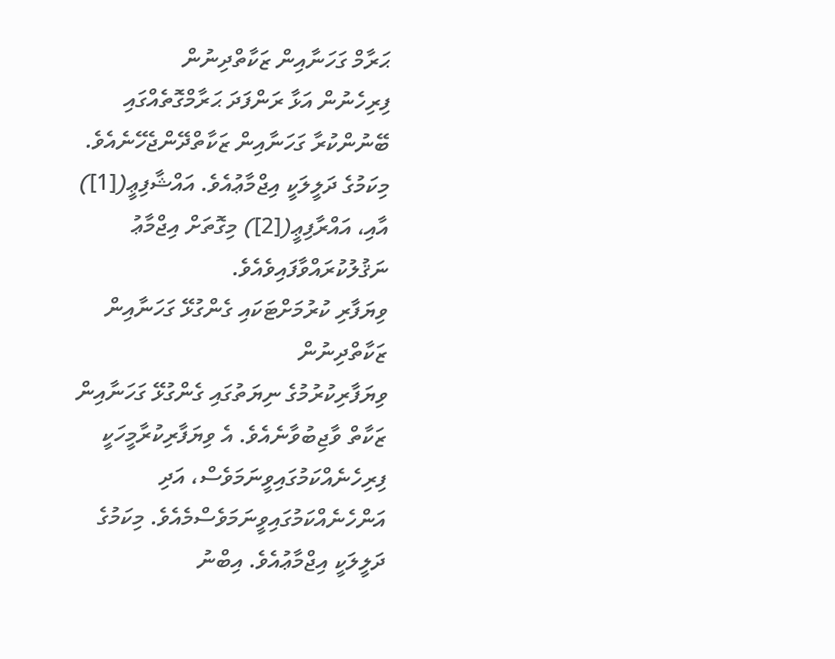ޙަރާމް ގަހަނާއިން ޒަކާތްދިނުން
ފިރިހެނުން އަޅާ ރަންފަދަ ޙަރާމްގޮތެއްގައި ބޭނުންކުރާ ގަހަނާއިން ޒަކާތްދޭންޖެހޭނެއެވެ. މިކަމުގެ ދަލީލަކީ އިޖްމާޢުއެވެ. އައްޝާފިޢީ([1]) އާއި، އައްރާފިޢީ([2]) މިގޮތަށް އިޖްމާޢު ނަޤުލުކުރައްވާފައިވެއެވެ.
ވިޔަފާރި ކުރުމަށްޓަކައި ގެންގުޅޭ ގަހަނާއިން ޒަކާތްދިނުން
ވިޔަފާރިކުރުމުގެ ނިޔަތުގައި ގެންގުޅޭ ގަހަނާއިން ޒަކާތް ވާޖިބުވާނެއެވެ. އެ ވިޔަފާރިކުރާމީހަކީ ފިރިހެނެއްކަމުގައިވީނަމަވެސް، އަދި އަންހެނެއްކަމުގައިވީނަމަވެސްމެއެވެ. މިކަމުގެ ދަލީލަކީ އިޖްމާޢުއެވެ. އިބްނު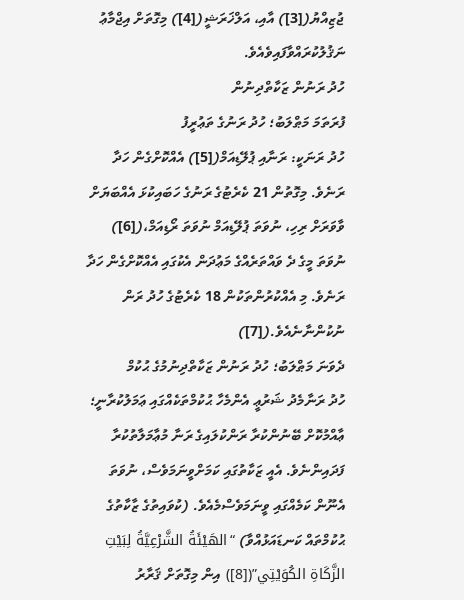ޖުޒިއްޔު([3]) އާއި، އަލްޚަރަޝީ([4]) މިގޮތަށް އިޖްމާޢު ނަޤުލުކުރައްވާފައިވެއެވެ.
ހުދު ރަނުން ޒަކާތްދިނުން
ފުރަތަމަ މަޠްލަބު؛ ހުދު ރަނުގެ ތަޢުރީފު
ހުދު ރަނަކީ: ރަނާއި ޕުލޭޑިއަމް([5]) އެއްކޮށްގެން ހަދާ ރަނެވެ. މިގޮތުން 21 ކެރެޓުގެ ރަނުގެ ހަބައިކުޅަ އެއްބަޔަށް ވާވަރަށް ރިހި، ނުވަތަ ޕުލޭޑިއަމް ނުވަތަ ރޯޑިއަމް،([6]) ނުވަތަ މީގެ ދެ ވައްތަރެއްގެ މަޢުދަން އެކުގައި އެއްކޮށްގެން ހަދާ ރަނެވެ. މި އެއްކުރުންތަކުން 18 ކެރެޓުގެ ހުދު ރަން ނުކުންނާނެއެވެ.([7])
ދެވަނަ މަޠްލަބު؛ ހުދު ރަނުން ޒަކާތްދިނުމުގެ ޙުކުމް
ހުދު ރަނާމެދު ޝަރުޢީ އެންމެހާ ޙުކުމްތަކެއްގައި ޢަމަލުކުރާނީ؛ ޢާއްމުކޮށް ބޭނުންކުރާ ރަންކުލައިގެ ރަނާ މުޢާމަލާތުކުރާ ފަދައިންނެވެ. އެއީ ޒަކާތުގައި ކަމަށްވީނަމަވެސް، ނުވަތަ އެނޫން ކަމެއްގައި ވީނަމަވެސްމެއެވެ. (ކުވައިތުގެ ޒާކާތުގެ ޙުކުމްތައް ކަނޑައަޅުއްވާ) “الهَيْئَةُ الشَّرْعِيَّةُ لِبَيْتِ الزَّكَاةِ الكُوَيْتِي”([8]) އިން މިގޮތަށް ޤަރާރު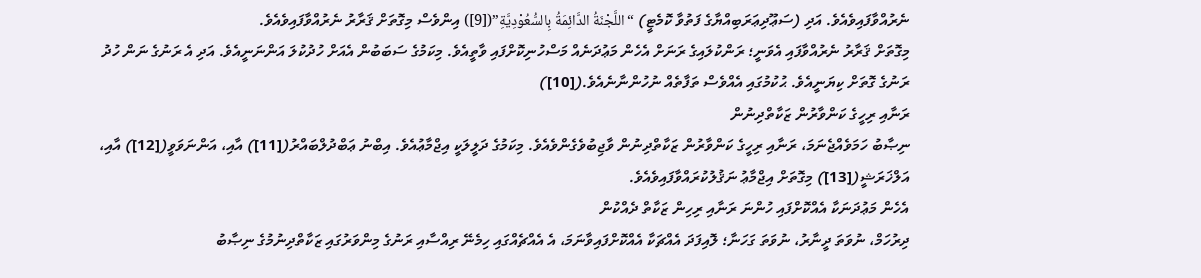ނެރުއްވާފައިވެއެވެ. އަދި (ސަޢޫދިޢަރަބިއްޔާގެ ފަތުވާ ކޮމެޓީ) “اللَّجْنَةُ الدَّائِمَةُ بِالسُّعُوْدِيَّةِ”([9]) އިންވެސް މިގޮތަށް ޤަރާރު ނެރުއްވާފައިވެއެވެ.
މިގޮތަށް ޤަރާރު ނެރުއްވާފައި އެވަނީ؛ ރަންކުލައިގެ ރަނަށް އެހެން މަޢުދަނެއް މަސްހުނިކޮށްފައި ވާތީއެވެ. މިކަމުގެ ސަބަބުން އެއަށް ހުދުކުލަ އަންނަނީއެވެ. އަދި އެ ރަނުގެ ނަން ހުދު ރަނުގެ ގޮތަށް ކިޔަނީއެވެ. ޙުކުމުގައި އެއްވެސް ތަފާތެއް ނުހުންނާނެއެވެ.([10])
ރަނާއި ރިހީގެ ކަންވާރުން ޒަކާތްދިނުން
ނިޞާބު ހަމަވެއްޖެނަމަ، ރަނާއި ރިހީގެ ކަންވާރުން ޒަކާތްދިނުން ވާޖިބުވެގެންވެއެވެ. މިކަމުގެ ދަލީލަކީ އިޖްމާޢުއެވެ. އިބްނު ޢަބްދުލްބައްރު([11]) އާއި، އަންނަވަވީ([12]) އާއި، އަލްޚަރަޝީ([13]) މިގޮތަށް އިޖްމާޢު ނަޤުލުކުރައްވާފައިވެއެވެ.
އެހެން މަޢުދަނަކާ އެއްކޮށްފައި ހުންނަ ރަނާއި ރިހިން ޒަކާތް ދެއްކުން
ދިރުހަމް، ނުވަތަ ދީނާރު، ނުވަތަ ގަހަނާ؛ ލޮއިފަދަ އެއްޗަކާ އެއްކޮށްފައިވާނަމަ، އެ އެއްޗެއްގައި ހިމެނޭ ރިއްސާއި ރަނުގެ މިންވަރުގައި ޒަކާތްދިނުމުގެ ނިޞާބު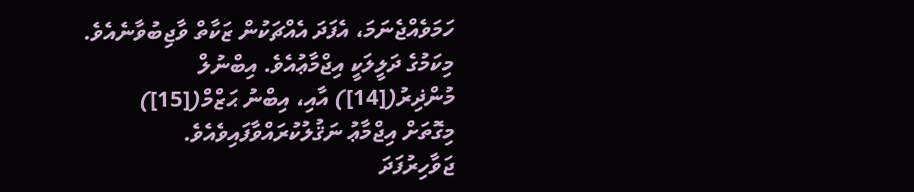ހަމަވެއްޖެނަމަ، އެފަދަ އެއްޗަކުން ޒަކާތް ވާޖިބުވާނެއެވެ. މިކަމުގެ ދަލީލަކީ އިޖްމާޢުއެވެ. އިބްނުލް މުންޛިރު([14]) އާއި، އިބްނު ޙަޒްމް([15]) މިގޮތަށް އިޖްމާޢު ނަޤުލުކުރައްވާފައިވެއެވެ.
ޖަވާހިރުފަދަ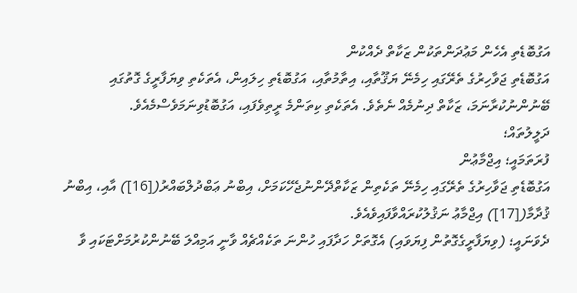އަގުބޮޑެތި އެހެން މަޢުދަންތަކުން ޒަކާތް ދެއްކުން
އަގުބޮޑެތި ޖަވާހިރުގެ ތެރޭގައި ހިމެނޭ ޔަޤޫތާއި، އިތާމުތާއި، އަގުބޮޑެތި ހިލައިން، އެތަކެތި ވިޔަފާރީގެ ގޮތުގައި ބޭނުންނުކުރާނަމަ، ޒަކާތް ދިނުމެއް ނެތެވެ. އެތަކެތި ކިތަންމެ ރީތިވެފައި، އަގުބޮޑުވިނަމަވެސްމެއެވެ.
ދަލީލުތައް؛
ފުރަތަމައީ؛ އިޖްމާޢުން
އަގުބޮޑެތި ޖަވާހިރުގެ ތެރޭގައި ހިމެނޭ ތަކެތިން ޒަކާތްދޭންނުޖެހޭކަމަށް، އިބްނު ޢަބްދުލްބައްރު([16]) އާއި، އިބްނު ޤުދާމާ([17]) އިޖްމާޢު ނަޤުލުކުރައްވާފައިވެއެވެ.
ދެވަނައީ؛ (ވިޔަފާރީގެގޮތުން ފިޔަވައި) އެގޮތަށް ހަދާފައި ހުންނަ ތަކެއްޗެއް ވާނީ އަމިއްލަ ބޭނުންކުރުމަށްޓަކައި ވާ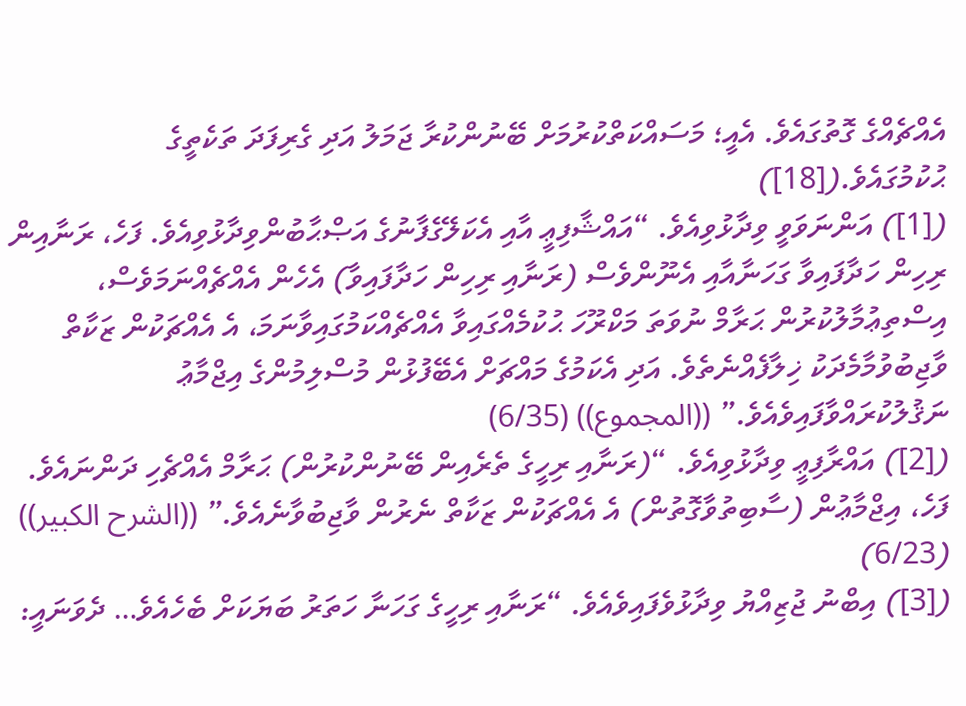އެއްޗެއްގެ ގޮތުގައެވެ. އެއީ؛ މަސައްކަތްކުރުމަށް ބޭނުންކުރާ ޖަމަލު އަދި ގެރިފަދަ ތަކެތީގެ ޙުކުމުގައެވެ.([18])
([1]) އަންނަވަވީ ވިދާޅުވިއެވެ. “އައްޝާފިޢީ އާއި އެކަލޭގެފާނުގެ އަޞްޙާބުންވިދާޅުވިއެވެ. ފަހެ، ރަނާއިން ރިހިން ހަދާފައިވާ ގަހަނާއާއި އެނޫންވެސް (ރަނާއި ރިހިން ހަދާފައިވާ) އެހެން އެއްޗެއްނަމަވެސް، އިސްތިޢުމާލުކުރުން ޙަރާމް ނުވަތަ މަކްރޫހަ ޙުކުމެއްގައިވާ އެއްޗެއްކަމުގައިވާނަމަ، އެ އެއްޗަކުން ޒަކާތް ވާޖިބުވުމާމެދަކު ޚިލާފެއްނެތެވެ. އަދި އެކަމުގެ މައްޗަށް އެބޭފުޅުން މުސްލިމުންގެ އިޖްމާޢު ނަޤުލުކުރައްވާފައިވެއެވެ.” ((المجموع)) (6/35)
([2]) އައްރާފިޢީ ވިދާޅުވިއެވެ. “(ރަނާއި ރިހީގެ ތެރެއިން ބޭނުންކުރުން) ޙަރާމް އެއްޗެހި ދަންނައެވެ. ފަހެ، އިޖްމާޢުން (ސާބިތުވާގޮތުން) އެ އެއްޗަކުން ޒަކާތް ނެރުން ވާޖިބުވާނެއެވެ.” ((الشرح الكبير)) (6/23)
([3]) އިބްނު ޖުޒިއްޔު ވިދާޅުވެފައިވެއެވެ. “ރަނާއި ރިހީގެ ގަހަނާ ހަތަރު ބަޔަކަށް ބެހެއެވެ… ދެވަނައީ: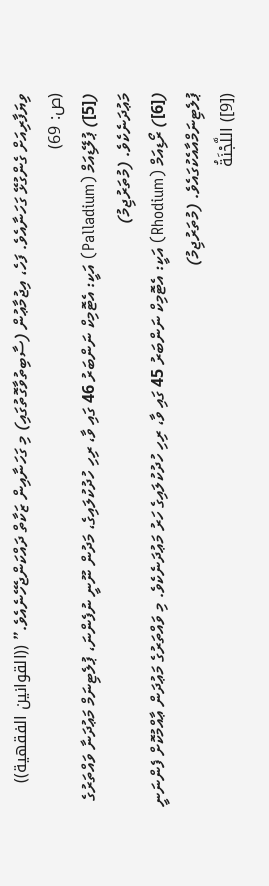ވިޔަފާރިއަށް ގެންގުޅޭ ގަހަނާއެވެ. ފަހެ، އިޖުމާޢުން (ސާބިތުވާގޮތުގައި) މި ގަހަނާއިން ޒަކާތް ދައްކަންޖެހޭނެއެވެ.” ((القوانين الفقهية)) (ص: 69)
([5]) ޕުލޭޑިއަމް (Palladium) އަކީ: އެޓޮމިކް ނަންބަރު 46 ގައި ވާ، ރިހި ހުދުކުލައިގެ، މަދުން ނޫނީ ނުފެންނަ، ޕުލެޓިނަމް މަޢުދަނާ ވައްތަރުގެ މަޢުދަނެކެވެ. (މުތަރުޖިމު)
([6]) ރޯޑިއަމް (Rhodium) އަކީ: އެޓޮމިކް ނަންބަރު 45 ގައި ވާ، ރިހި ހުދުކުލައިގެ ހަރު މަޢުދަނެކެވެ. މި ވައްތަރުގެ މަޢުދަން ޢާއްމުކޮށް ފެންނަނީ ޕުލެޓިނަމްއާއެކުގައެވެ. (މުތަރުޖިމު)
([9]) اللَّجْنَةُ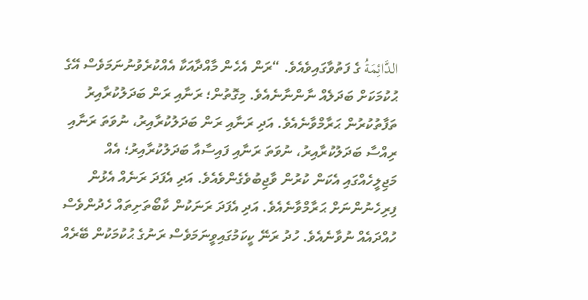الدَّائِمَةُ ގެ ފަތުވާގައިވެއެވެ. “ރަން އެހެން މާއްދާއަކާ އެއްކުރެވުނުނަމަވެސް އޭގެ ޙުކުމަކަށް ބަދަލެއް ނާންނާނެއެވެ. މިގޮތުން؛ ރަނާއި ރަން ބަދަލުކުރާއިރު ތަފާތުކުރުން ޙަރާމްވާނެއެވެ. އަދި ރަނާއި ރަން ބަދަލުކުރާއިރު، ނުވަތަ ރަނާއި ރިއްސާ ބަދަލުކުރާއިރު، ނުވަތަ ރަނާއި ފައިސާއާ ބަދަލުކުރާއިރު؛ އެއް މަޖިލީހެއްގައި އެކަން ކުރުން ވާޖިބުވެގެންވެއެވެ. އަދި އެފަދަ ރަނެއް އެޅުން ފިރިހެނުންނަށް ޙަރާމްވާނެއެވެ. އަދި އެފަދަ ރަނަކުން ކާބޯތަށިތައް ހެދުންވެސް ހުއްދައެއް ނުވާނެއެވެ. ހުދު ރަނޭ ކީކަމުގައިވީނަމަވެސް ރަނުގެ ޙުކުމަކުން ބޭރެއް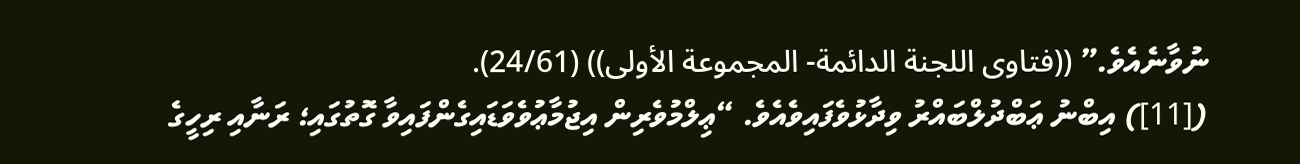ނުވާނެއެވެ.” ((فتاوى اللجنة الدائمة- المجموعة الأولى)) (24/61).
([11]) އިބްނު ޢަބްދުލްބައްރު ވިދާޅުވެފައިވެއެވެ. “ޢިލްމުވެރިން އިޖުމާޢުވެވަޑައިގެންފައިވާ ގޮތުގައި؛ ރަނާއި ރިހީގެ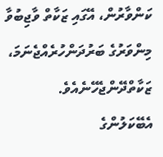ކަންވާރުން، އޭގައި ޒަކާތް ވާޖިބުވާ މިންވަރުގެ ބަރުދަންހުރެއްޖެނަމަ، ޒަކާތްދޭންޖެހޭނެއެވެ. އެބޭކަލުންގެ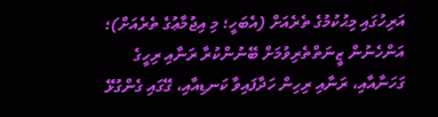އަރިހުގައި މިޙުކުމުގެ ތެރެއަށް (އެބަހީ؛ މި އިޖުމާޢުގެ ތެރެއަށް)؛ އަންހެނުން ޒީނަތްތެރިވުމަށް ބޭނުންކުރާ ރަނާއި ރިހީގެ ގަހަނާއާއި، ރަނާއި ރިހިން ހަދާފައިވާ ކަނޑިއާއި، ގޭގައި ގެންގުޅޭ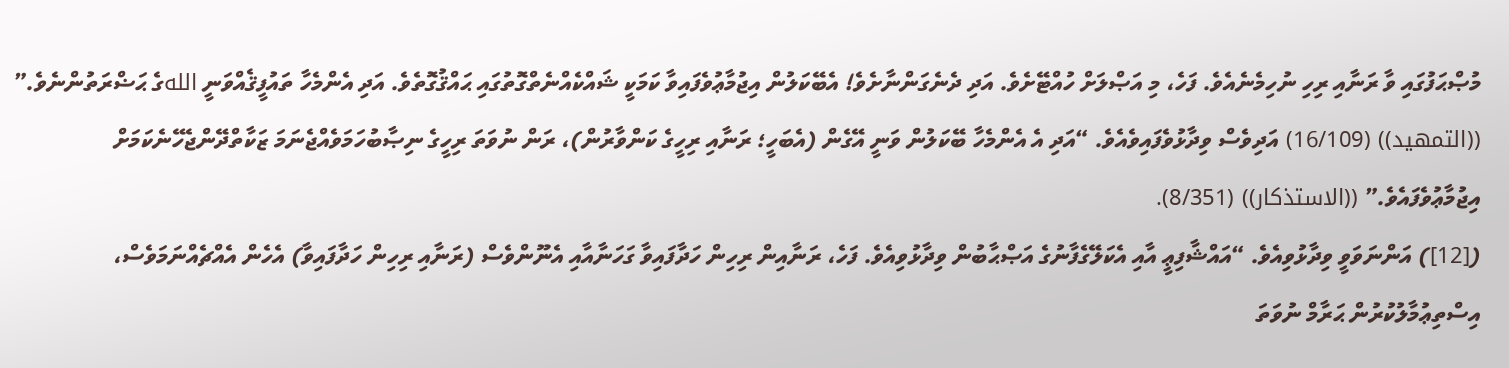މުޞްޙަފުގައި ވާ ރަނާއި ރިހި ނުހިމެނެއެވެ. ފަހެ، މި އަޞްލަށް ހުއްޓޭށެވެ. އަދި ދެނެގަންނާށެވެ! އެބޭކަލުން އިޖުމާޢުވެފައިވާ ކަމަކީ ޝައްކެއްނެތްގޮތުގައި ޙައްޤުގޮތެވެ. އަދި އެންމެހާ ތައުފީޤެއްވަނީ اللهގެ ޙަޟްރަތުންނެވެ.” ((التمهيد)) (16/109) އަދިވެސް ވިދާޅުވެފައިވެއެވެ. “އަދި އެ އެންމެހާ ބޭކަލުން ވަނީ އޭގެން (އެބަހީ؛ ރަނާއި ރިހީގެ ކަންވާރުން)، ރަން ނުވަތަ ރިހީގެ ނިޞާބުހަމަވެއްޖެނަމަ ޒަކާތްދޭންޖެހޭނެކަމަށް އިޖުމާޢުވެފައެވެ.” ((الاستذكار)) (8/351).
([12]) އަންނަވަވީ ވިދާޅުވިއެވެ. “އައްޝާފިޢީ އާއި އެކަލޭގެފާނުގެ އަޞްޙާބުން ވިދާޅުވިއެވެ. ފަހެ، ރަނާއިން ރިހިން ހަދާފައިވާ ގަހަނާއާއި އެނޫންވެސް (ރަނާއި ރިހިން ހަދާފައިވާ) އެހެން އެއްޗެއްނަމަވެސް، އިސްތިޢުމާލުކުރުން ޙަރާމް ނުވަތަ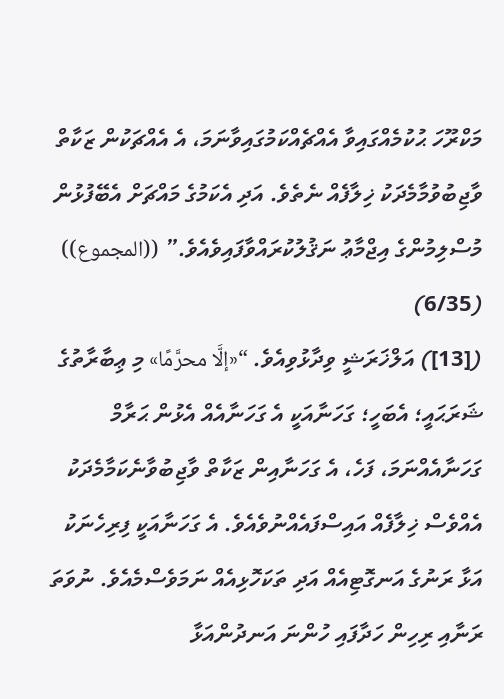މަކްރޫހަ ޙުކުމެއްގައިވާ އެއްޗެއްކަމުގައިވާނަމަ، އެ އެއްޗަކުން ޒަކާތް ވާޖިބުވުމާމެދަކު ޚިލާފެއް ނެތެވެ. އަދި އެކަމުގެ މައްޗަށް އެބޭފުޅުން މުސްލިމުންގެ އިޖްމާޢު ނަޤުލުކުރައްވާފައިވެއެވެ.” ((المجموع)) (6/35)
([13]) އަލްޚަރަޝީ ވިދާޅުވިއެވެ. “«إلَّا محرَّمًا» މި ޢިބާރާތުގެ ޝަރަޙައީ؛ އެބަހީ؛ ގަހަނާއަކީ އެ ގަހަނާއެއް އެޅުން ޙަރާމް ގަހަނާއެއްނަމަ، ފަހެ، އެ ގަހަނާއިން ޒަކާތް ވާޖިބުވާނެކަމާމެދަކު އެއްވެސް ޚިލާފެއް އައިސްފައެއްނުވެއެވެ. އެ ގަހަނާއަކީ ފިރިހެނަކު އަޅާ ރަނުގެ އަނގޮޓިއެއް އަދި ތަކަހޮޅިއެއް ނަމަވެސްމެއެވެ. ނުވަތަ ރަނާއި ރިހިން ހަދާފައި ހުންނަ އަނދުންއަޅާ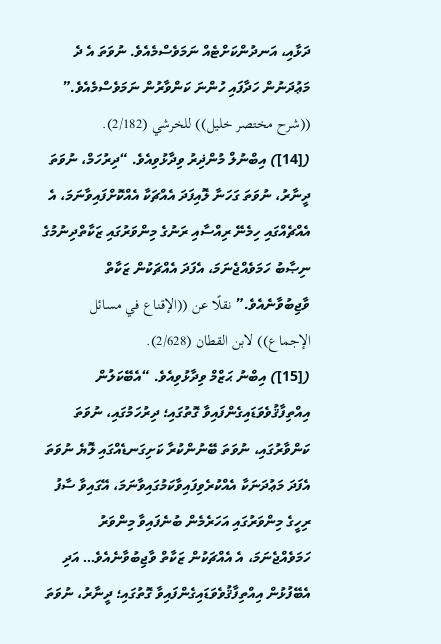ދަޅާއި، އަނދުންކަށްޓެއް ނަމަވެސްމެއެވެ. ނުވަތަ އެ ދެ މަޢުދަނުން ހަދާފައި ހުންނަ ކަންވާރުން ނަމަވެސްމެއެވެ.” ((شرح مختصر خليل)) للخرشي (2/182).
([14]) އިބްނުލް މުންޛިރު ވިދާޅުވިއެވެ. “ދިރުހަމް، ނުވަތަ ދީނާރު، ނުވަތަ ގަހަނާ ލޮއިފަދަ އެއްޗަކާ އެއްކޮށްފައިވާނަމަ، އެ އެއްޗެއްގައި ހިމެނޭ ރިއްސާއި ރަނުގެ މިންވަރުގައި ޒަކާތްދިނުމުގެ ނިޞާބު ހަމަވެއްޖެނަމަ، އެފަދަ އެއްޗަކުން ޒަކާތް ވާޖިބުވާނެއެވެ.” نقلًا عن ((الإقناع في مسائل الإجماع)) لابن القطان (2/628).
([15]) އިބްނު ޙަޒްމް ވިދާޅުވިއެވެ. “އެބޭކަލުން އިއްތިފާޤުވެވަޑައިގެންފައިވާ ގޮތުގައި؛ ދިރުހަމުގައި، ނުވަތަ ކަންވާރުގައި، ނުވަތަ ބޭނުންކުރާ ކަށިގަނޑެއްގައި ލޮޔެ ނުވަތަ އެފަދަ މަޢުދަނަކާ އެއްކުރެވިފައިވާކަމުގައިވާނަމަ، އޭގައިވާ ސާފު ރިހީގެ މިންވަރުގައި އަހަރެމެން ބުނެފައިވާ މިންވަރު ހަމަވެއްޖެނަމަ، އެ އެއްޗަކުން ޒަކާތް ވާޖިބުވާނެއެވެ… އަދި އެބޭފުޅުން އިއްތިފާޤުވެވަޑައިގެންފައިވާ ގޮތުގައި؛ ދީނާރު، ނުވަތަ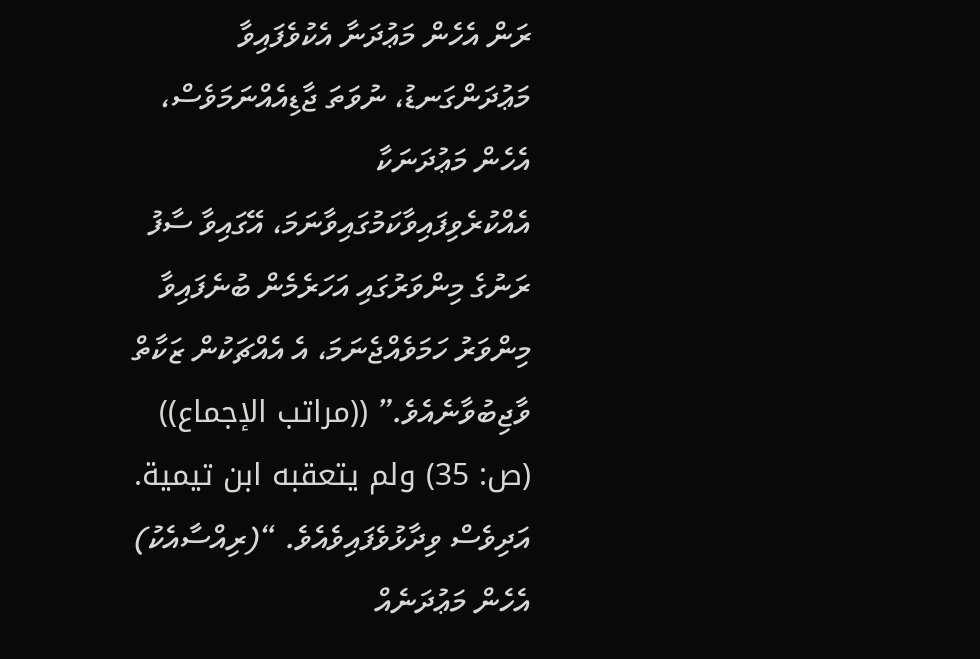ރަން އެހެން މަޢުދަނާ އެކުވެފައިވާ މަޢުދަންގަނޑު، ނުވަތަ ޖާޑިއެއްނަމަވެސް، އެހެން މަޢުދަނަކާ އެއްކުރެވިފައިވާކަމުގައިވާނަމަ، އޭގައިވާ ސާފު ރަނުގެ މިންވަރުގައި އަހަރެމެން ބުނެފައިވާ މިންވަރު ހަމަވެއްޖެނަމަ، އެ އެއްޗަކުން ޒަކާތް ވާޖިބުވާނެއެވެ.” ((مراتب الإجماع)) (ص: 35) ولم يتعقبه ابن تيمية. އަދިވެސް ވިދާޅުވެފައިވެއެވެ. “(ރިއްސާއެކު) އެހެން މަޢުދަނެއް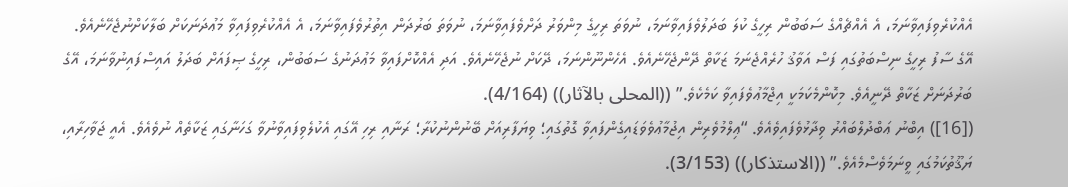އެއްކުރެވިފައިވާނަމަ، އެ އެއްޗެއްގެ ސަބަބުން ރިހީގެ ކުލަ ބަދަލުވެފައިވާނަމަ، ނުވަތަ ރިހީގެ މިންވަރު ދަށްވެފައިވާނަމަ، ނުވަތަ ބަރުދަން އިތުރުވެފައިވާނަމަ، އެ އެއްކުރެވިފައިވާ މަޢުދަނަކަށް ބަލާކަށްނުޖެހޭނެއެވެ. އޭގެ ސާފު ރިހީގެ ނިސްބަތުގައި ފަސް އަވާޤު ހުރެއްޖެނަމަ ޒަކާތް ދޭންޖެހޭނެއެވެ. އެހެންނޫންނަމަ، ދޭކަށް ނުޖެހޭނެއެވެ. އަދި އެއްކޮށްފައިވާ މަޢުދަނުގެ ސަބަބުން، ރިހީގެ ޞިފައަށް ބަދަލު އައިސްފައިނުވާނަމަ، އޭގެ ބަރުދަނަށް ޒަކާތް ދޭނީއެވެ. މިކޮންމެކަމަކީ އިޖްމާޢުވެފައިވާ ކަމެކެވެ.” ((المحلى بالآثار)) (4/164).
([16]) އިބްނު ޢަބްދުލްބައްރު ވިދާޅުވެފައިވެއެވެ. “ޢިލްމުވެރިން އިޖުމާޢުވެވަޑައިގެންފައިވާ ގޮތުގައި؛ ވިޔަފާރިއަށް ބޭނުންނުކުރާ؛ ރަނާއި ރިހި އޭގައި އެކުލެވިފައިވާނުވާ ގަހަނާގައި ޒަކާތެއް ނުވެއެވެ. އެއީ ޖަވާހިރާއި، ޔަޤޫތުކަމުގައި ވީނަމަވެސްމެއެވެ.” ((الاستذكار)) (3/153).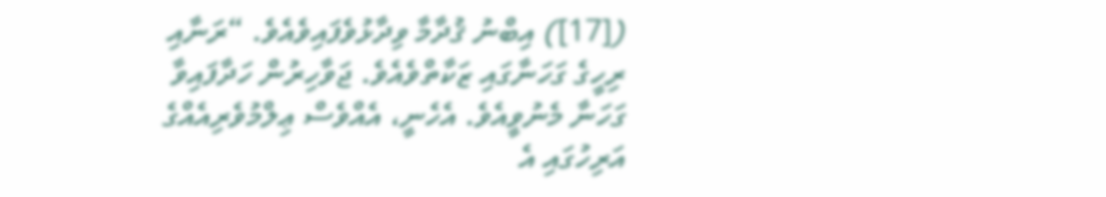([17]) އިބްނު ޤުދާމާ ވިދާޅުވެފައިވެއެވެ. “ރަނާއި ރިހީގެ ގަހަނާގައި ޒަކާތްވެއެވެ. ޖަވާހިރުން ހަދާފައިވާ ގަހަނާ މެނުވީއެވެ. އެހެނީ، އެއްވެސް ޢިލްމުވެރިއެއްގެ އަރިހުގައި އެ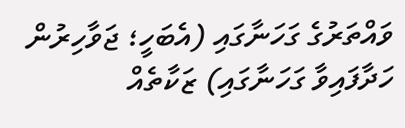ވައްތަރުގެ ގަހަނާގައި (އެބަހީ؛ ޖަވާހިރުން ހަދާފައިވާ ގަހަނާގައި) ޒަކާތެއް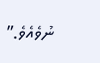ނުވެއެވެ.”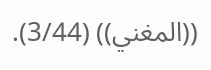((المغني)) (3/44).